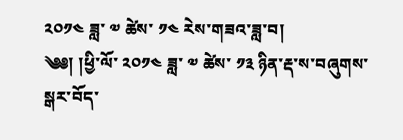༢༠༡༤ ཟླ་ ༧ ཚེས་ ༡༤ རེས་གཟའ་ཟླ་བ།
༄༅། །ཕྱི་ལོ་ ༢༠༡༤ ཟླ་ ༧ ཚེས་ ༡༣ ཉིན་རྡ་ས་བཞུགས་སྒར་བོད་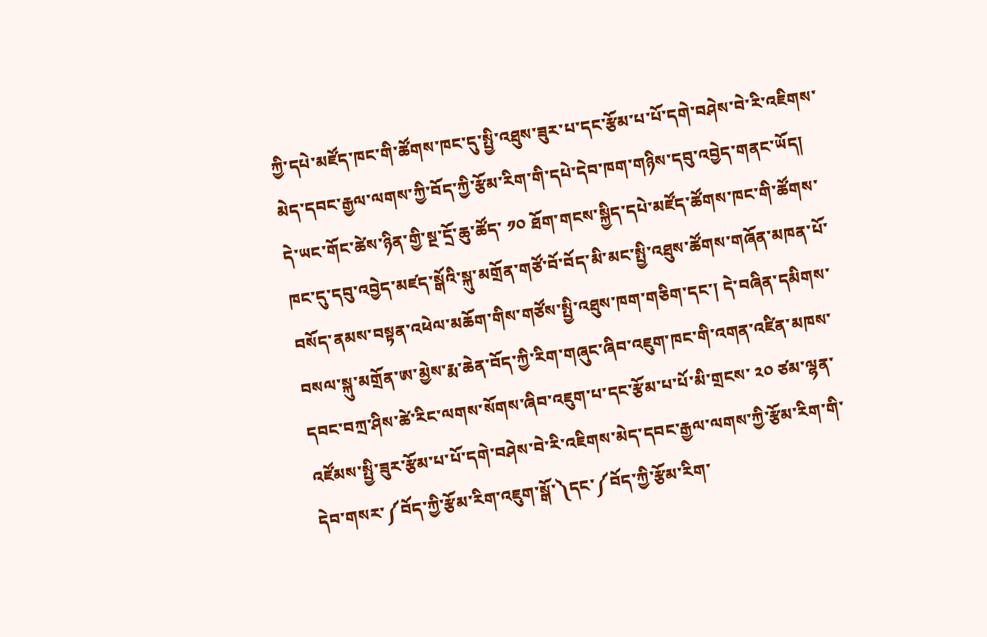ཀྱི་དཔེ་མཛོད་ཁང་གི་ཚོགས་ཁང་དུ་སྤྱི་འཐུས་ཟུར་པ་དང་རྩོམ་པ་པོ་དགེ་བཤེས་བེ་རི་འཇིགས་མེད་དབང་རྒྱལ་ལགས་ཀྱི་བོད་ཀྱི་རྩོམ་རིག་གི་དཔེ་དེབ་ཁག་གཉིས་དབུ་འབྱེད་གནང་ཡོད།
དེ་ཡང་གོང་ཚེས་ཉིན་གྱི་སྔ་དྲོ་ཆུ་ཚོད་ ༡༠ ཐོག་གངས་སྐྱིད་དཔེ་མཛོད་ཚོགས་ཁང་གི་ཚོགས་ཁང་དུ་དབུ་འབྱེད་མཛད་སྒོའི་སྐུ་མགྲོན་གཙོ་བོ་བོད་མི་མང་སྤྱི་འཐུས་ཚོགས་གཞོན་མཁན་པོ་བསོད་ནམས་བསྟན་འཕེལ་མཆོག་གིས་གཙོས་སྤྱི་འཐུས་ཁག་གཅིག་དང་། དེ་བཞིན་དམིགས་བསལ་སྐུ་མགྲོན་ཨ་མྱེས་རྨ་ཆེན་བོད་ཀྱི་རིག་གཞུང་ཞིབ་འཇུག་ཁང་གི་འགན་འཛིན་མཁས་དབང་བཀྲ་ཤིས་ཚེ་རིང་ལགས་སོགས་ཞིབ་འཇུག་པ་དང་རྩོམ་པ་པོ་མི་གྲངས་ ༢༠ ཙམ་ལྷན་འཛོམས་སྤྱི་ཟུར་རྩོམ་པ་པོ་དགེ་བཤེས་བེ་རི་འཇིགས་མེད་དབང་རྒྱལ་ལགས་ཀྱི་རྩོམ་རིག་གི་དེབ་གསར་༼བོད་ཀྱི་རྩོམ་རིག་འཇུག་སྒོ་༽དང་༼བོད་ཀྱི་རྩོམ་རིག་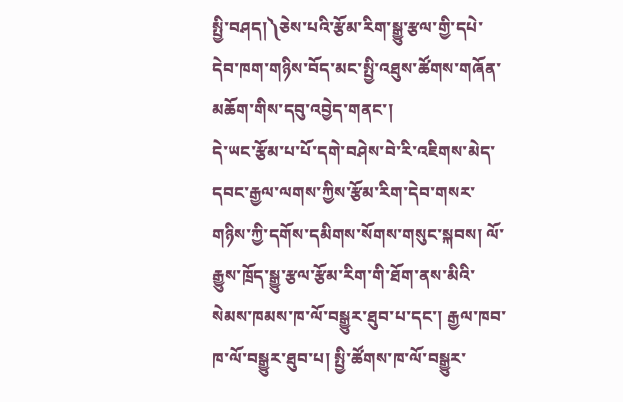སྤྱི་བཤད།༽ཅེས་པའི་རྩོམ་རིག་སྒྱུ་རྩལ་གྱི་དཔེ་དེབ་ཁག་གཉིས་བོད་མང་སྤྱི་འཐུས་ཚོགས་གཞོན་མཆོག་གིས་དབུ་འབྱེད་གནང་།
དེ་ཡང་རྩོམ་པ་པོ་དགེ་བཤེས་བེ་རི་འཇིགས་མེད་དབང་རྒྱལ་ལགས་ཀྱིས་རྩོམ་རིག་དེབ་གསར་གཉིས་ཀྱི་དགོས་དམིགས་སོགས་གསུང་སྐབས། ལོ་རྒྱུས་ཁྲོད་སྒྱུ་རྩལ་རྩོམ་རིག་གི་ཐོག་ནས་མིའི་སེམས་ཁམས་ཁ་ལོ་བསྒྱུར་ཐུབ་པ་དང་། རྒྱལ་ཁབ་ཁ་ལོ་བསྒྱུར་ཐུབ་པ། སྤྱི་ཚོགས་ཁ་ལོ་བསྒྱུར་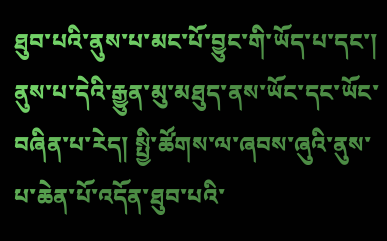ཐུབ་པའི་ནུས་པ་མང་པོ་བྱུང་གི་ཡོད་པ་དང་། ནུས་པ་དེའི་རྒྱུན་མུ་མཐུད་ནས་ཡོང་དང་ཡོང་བཞིན་པ་རེད། སྤྱི་ཚོགས་ལ་ཞབས་ཞུའི་ནུས་པ་ཆེན་པོ་འདོན་ཐུབ་པའི་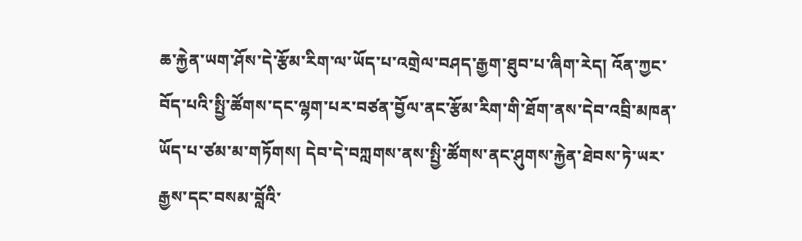ཆ་རྐྱེན་ཡག་ཤོས་དེ་རྩོམ་རིག་ལ་ཡོད་པ་འགྲེལ་བཤད་རྒྱག་ཐུབ་པ་ཞིག་རེད། འོན་ཀྱང་བོད་པའི་སྤྱི་ཚོགས་དང་ལྷག་པར་བཙན་བྱོལ་ནང་རྩོམ་རིག་གི་ཐོག་ནས་དེབ་འབྲི་མཁན་ཡོད་པ་ཙམ་མ་གཏོགས། དེབ་དེ་བཀླགས་ནས་སྤྱི་ཚོགས་ནང་ཤུགས་རྐྱེན་ཐེབས་ཏེ་ཡར་རྒྱས་དང་བསམ་བློའི་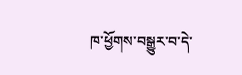ཁ་ཕྱོགས་བསྒྱུར་བ་དེ་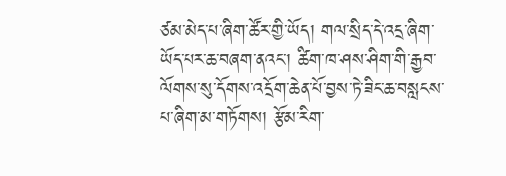ཙམ་མེད་པ་ཞིག་ཚོར་གྱི་ཡོད། གལ་སྲིད་དེ་འདྲ་ཞིག་ཡོད་པར་ཆ་བཞག་ནའང་། ཚིག་ཁ་ཤས་ཤིག་གི་རྒྱབ་ལོགས་སུ་དོགས་འདྲོག་ཆེན་པོ་བྱས་ཏེ་ཟིང་ཆ་བསླངས་པ་ཞིག་མ་གཏོགས། རྩོམ་རིག་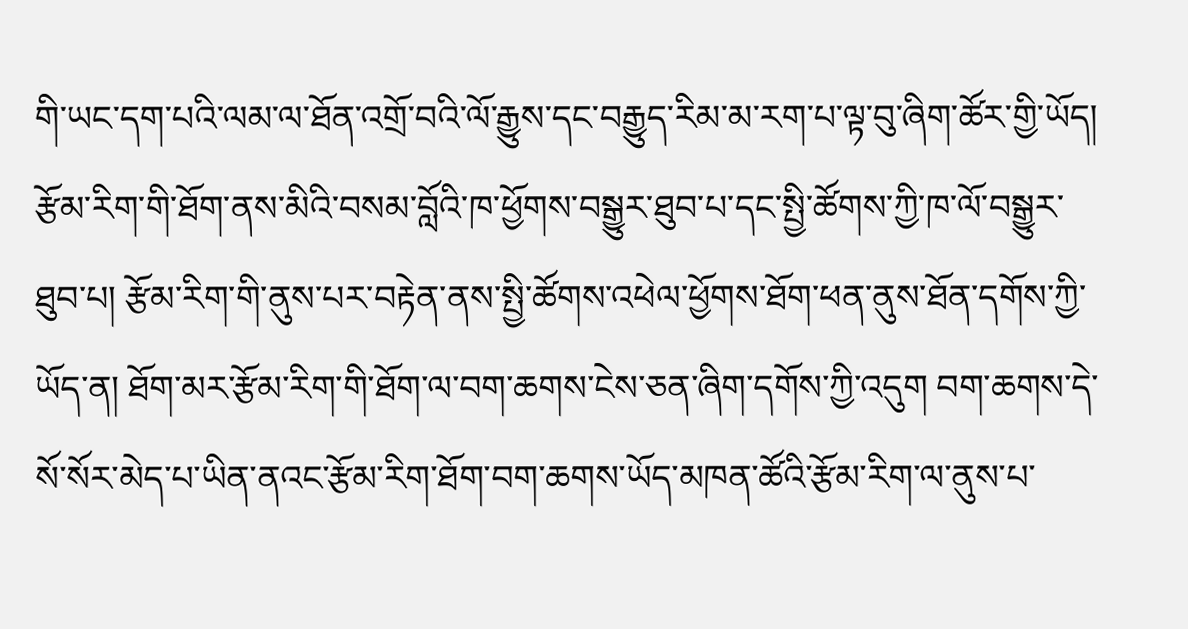གི་ཡང་དག་པའི་ལམ་ལ་ཐོན་འགྲོ་བའི་ལོ་རྒྱུས་དང་བརྒྱུད་རིམ་མ་རག་པ་ལྟ་བུ་ཞིག་ཚོར་གྱི་ཡོད། རྩོམ་རིག་གི་ཐོག་ནས་མིའི་བསམ་བློའི་ཁ་ཕྱོགས་བསྒྱུར་ཐུབ་པ་དང་སྤྱི་ཚོགས་ཀྱི་ཁ་ལོ་བསྒྱུར་ཐུབ་པ། རྩོམ་རིག་གི་ནུས་པར་བརྟེན་ནས་སྤྱི་ཚོགས་འཕེལ་ཕྱོགས་ཐོག་ཕན་ནུས་ཐོན་དགོས་ཀྱི་ཡོད་ན། ཐོག་མར་རྩོམ་རིག་གི་ཐོག་ལ་བག་ཆགས་ངེས་ཅན་ཞིག་དགོས་ཀྱི་འདུག བག་ཆགས་དེ་སོ་སོར་མེད་པ་ཡིན་ནའང་རྩོམ་རིག་ཐོག་བག་ཆགས་ཡོད་མཁན་ཚོའི་རྩོམ་རིག་ལ་ནུས་པ་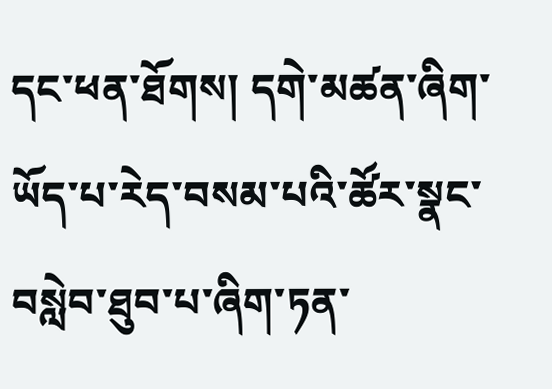དང་ཕན་ཐོགས། དགེ་མཚན་ཞིག་ཡོད་པ་རེད་བསམ་པའི་ཚོར་སྣང་བསླེབ་ཐུབ་པ་ཞིག་ཏན་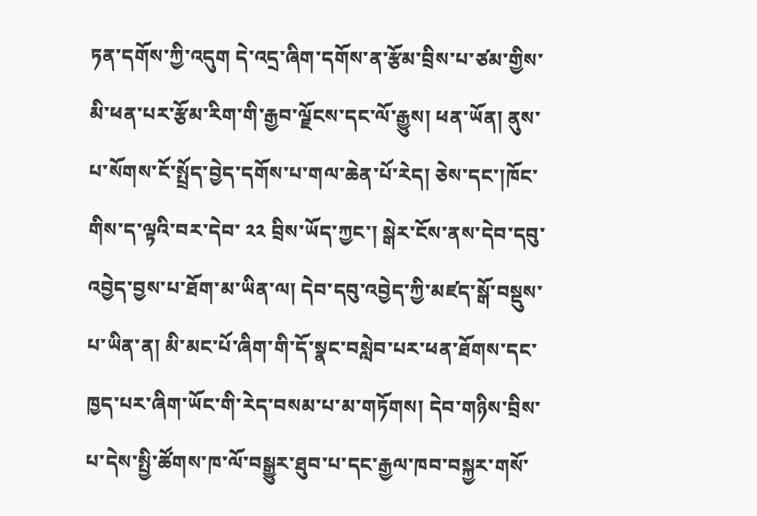ཏན་དགོས་ཀྱི་འདུག དེ་འདྲ་ཞིག་དགོས་ན་རྩོམ་བྲིས་པ་ཙམ་གྱིས་མི་ཕན་པར་རྩོམ་རིག་གི་རྒྱབ་ལྗོངས་དང་ལོ་རྒྱུས། ཕན་ཡོན། ནུས་པ་སོགས་ངོ་སྤྲོད་བྱེད་དགོས་པ་གལ་ཆེན་པོ་རེད། ཅེས་དང་།ཁོང་གིས་ད་ལྟའི་བར་དེབ་ ༢༢ བྲིས་ཡོད་ཀྱང་། སྒེར་ངོས་ནས་དེབ་དབུ་འབྱེད་བྱས་པ་ཐོག་མ་ཡིན་ལ། དེབ་དབུ་འབྱེད་ཀྱི་མཛད་སྒོ་བསྡུས་པ་ཡིན་ན། མི་མང་པོ་ཞིག་གི་དོ་སྣང་བསླེབ་པར་ཕན་ཐོགས་དང་ཁྱད་པར་ཞིག་ཡོང་གི་རེད་བསམ་པ་མ་གཏོགས། དེབ་གཉིས་བྲིས་པ་དེས་སྤྱི་ཚོགས་ཁ་ལོ་བསྒྱུར་ཐུབ་པ་དང་རྒྱལ་ཁབ་བསྐྱར་གསོ་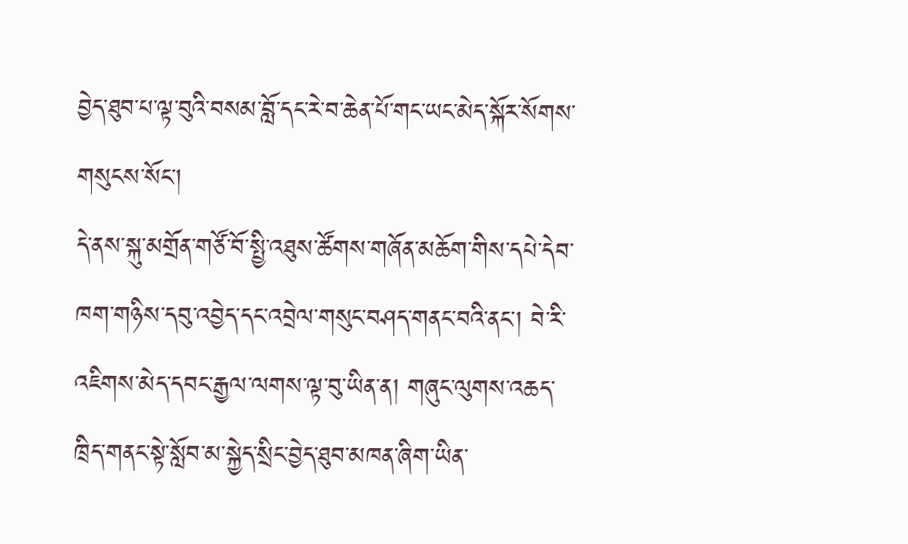བྱེད་ཐུབ་པ་ལྟ་བུའི་བསམ་བློ་དང་རེ་བ་ཆེན་པོ་གང་ཡང་མེད་སྐོར་སོགས་གསུངས་སོང་།
དེ་ནས་སྐུ་མགྲོན་གཙོ་བོ་སྤྱི་འཐུས་ཚོགས་གཞོན་མཆོག་གིས་དཔེ་དེབ་ཁག་གཉིས་དབུ་འབྱེད་དང་འབྲེལ་གསུང་བཤད་གནང་བའི་ནང་། བེ་རི་འཇིགས་མེད་དབང་རྒྱལ་ལགས་ལྟ་བུ་ཡིན་ན། གཞུང་ལུགས་འཆད་ཁྲིད་གནང་སྟེ་སློབ་མ་སྐྱེད་སྲིང་བྱེད་ཐུབ་མཁན་ཞིག་ཡིན་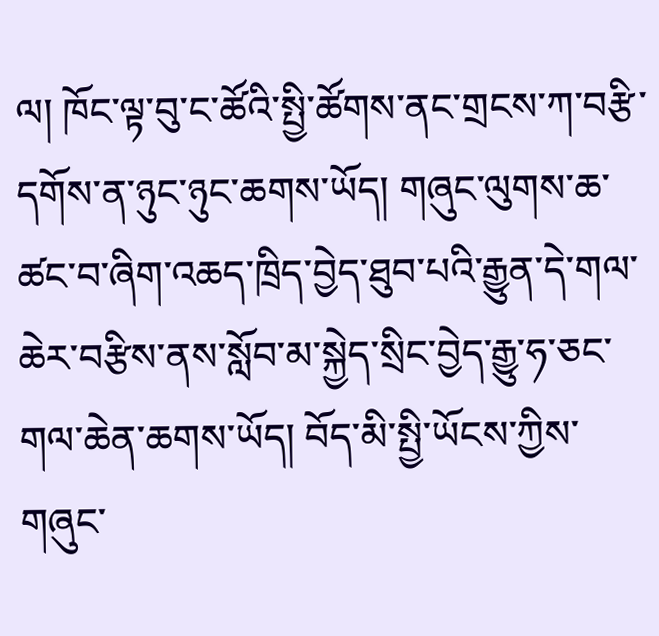ལ། ཁོང་ལྟ་བུ་ང་ཚོའི་སྤྱི་ཚོགས་ནང་གྲངས་ཀ་བརྩི་དགོས་ན་ཉུང་ཉུང་ཆགས་ཡོད། གཞུང་ལུགས་ཆ་ཚང་བ་ཞིག་འཆད་ཁྲིད་བྱེད་ཐུབ་པའི་རྒྱུན་དེ་གལ་ཆེར་བརྩིས་ནས་སློབ་མ་སྐྱེད་སྲིང་བྱེད་རྒྱུ་ཧ་ཅང་གལ་ཆེན་ཆགས་ཡོད། བོད་མི་སྤྱི་ཡོངས་ཀྱིས་གཞུང་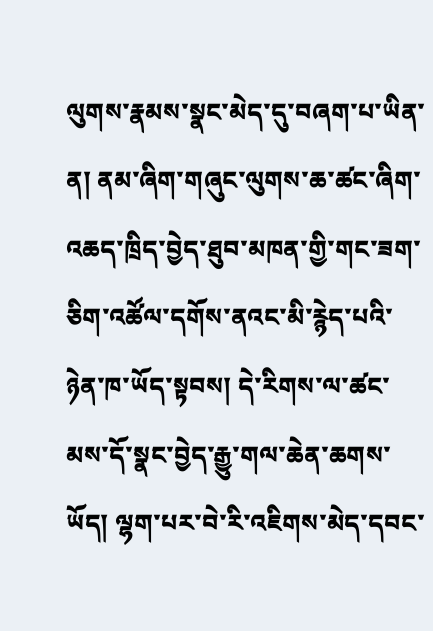ལུགས་རྣམས་སྣང་མེད་དུ་བཞག་པ་ཡིན་ན། ནམ་ཞིག་གཞུང་ལུགས་ཆ་ཚང་ཞིག་འཆད་ཁྲིད་བྱེད་ཐུབ་མཁན་གྱི་གང་ཟག་ཅིག་འཚོལ་དགོས་ནའང་མི་རྙེད་པའི་ཉེན་ཁ་ཡོད་སྟབས། དེ་རིགས་ལ་ཚང་མས་དོ་སྣང་བྱེད་རྒྱུ་གལ་ཆེན་ཆགས་ཡོད། ལྷག་པར་བེ་རི་འཇིགས་མེད་དབང་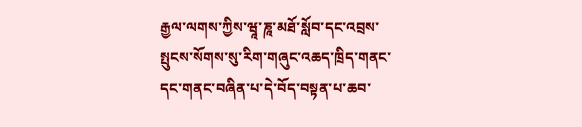རྒྱལ་ལགས་ཀྱིས་ཝཱ་ཎཱ་མཐོ་སློབ་དང་འབྲས་སྤུངས་སོགས་སུ་རིག་གཞུང་འཆད་ཁྲིད་གནང་དང་གནང་བཞིན་པ་དེ་བོད་བསྟན་པ་ཆབ་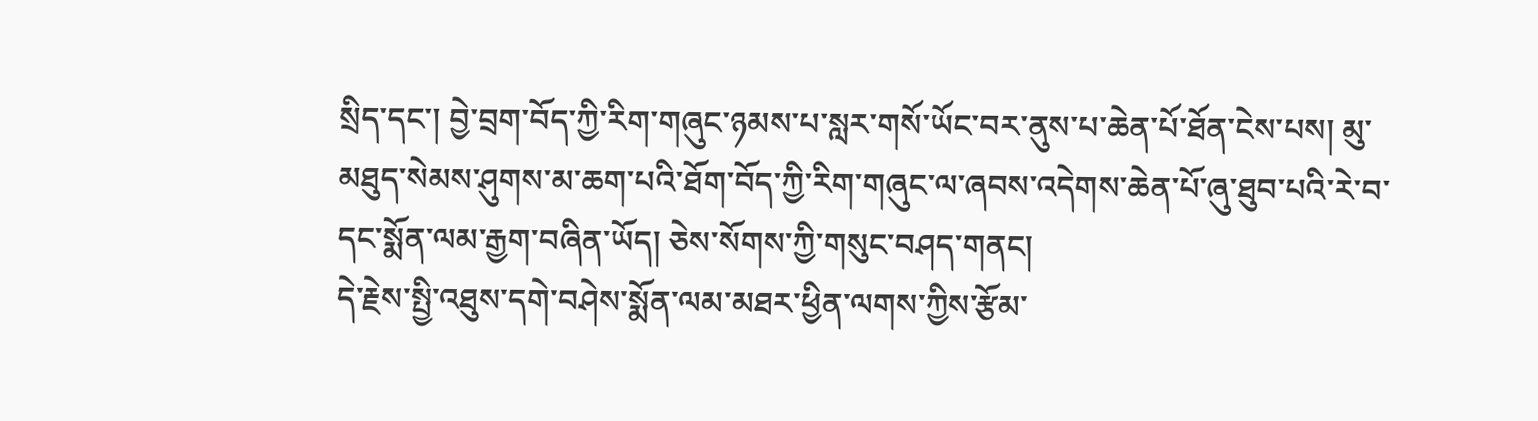སྲིད་དང་། བྱེ་བྲག་བོད་ཀྱི་རིག་གཞུང་ཉམས་པ་སླར་གསོ་ཡོང་བར་ནུས་པ་ཆེན་པོ་ཐོན་ངེས་པས། མུ་མཐུད་སེམས་ཤུགས་མ་ཆག་པའི་ཐོག་བོད་ཀྱི་རིག་གཞུང་ལ་ཞབས་འདེགས་ཆེན་པོ་ཞུ་ཐུབ་པའི་རེ་བ་དང་སྨོན་ལམ་རྒྱག་བཞིན་ཡོད། ཅེས་སོགས་ཀྱི་གསུང་བཤད་གནང།
དེ་རྗེས་སྤྱི་འཐུས་དགེ་བཤེས་སྨོན་ལམ་མཐར་ཕྱིན་ལགས་ཀྱིས་རྩོམ་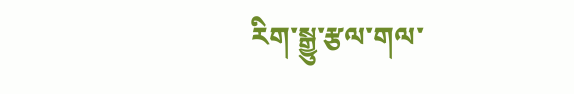རིག་སྒྱུ་རྩལ་གལ་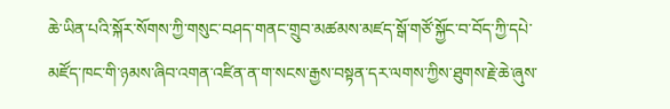ཆེ་ཡིན་པའི་སྐོར་སོགས་ཀྱི་གསུང་བཤད་གནང་གྲུབ་མཚམས་མཛད་སྒོ་གཙོ་སྐྱོང་བ་བོད་ཀྱི་དཔེ་མཛོད་ཁང་གི་ཉམས་ཞིབ་འགན་འཛིན་ན་ག་སངས་རྒྱས་བསྟན་དར་ལགས་ཀྱིས་ཐུགས་རྗེ་ཆེ་ཞུས་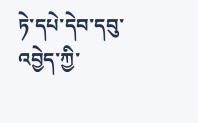ཏེ་དཔེ་དེབ་དབུ་འབྱེད་ཀྱི་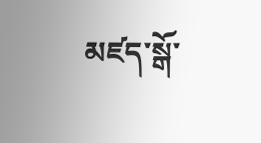མཛད་སྒོ་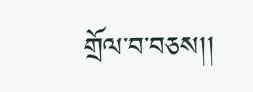གྲོལ་བ་བཅས།།